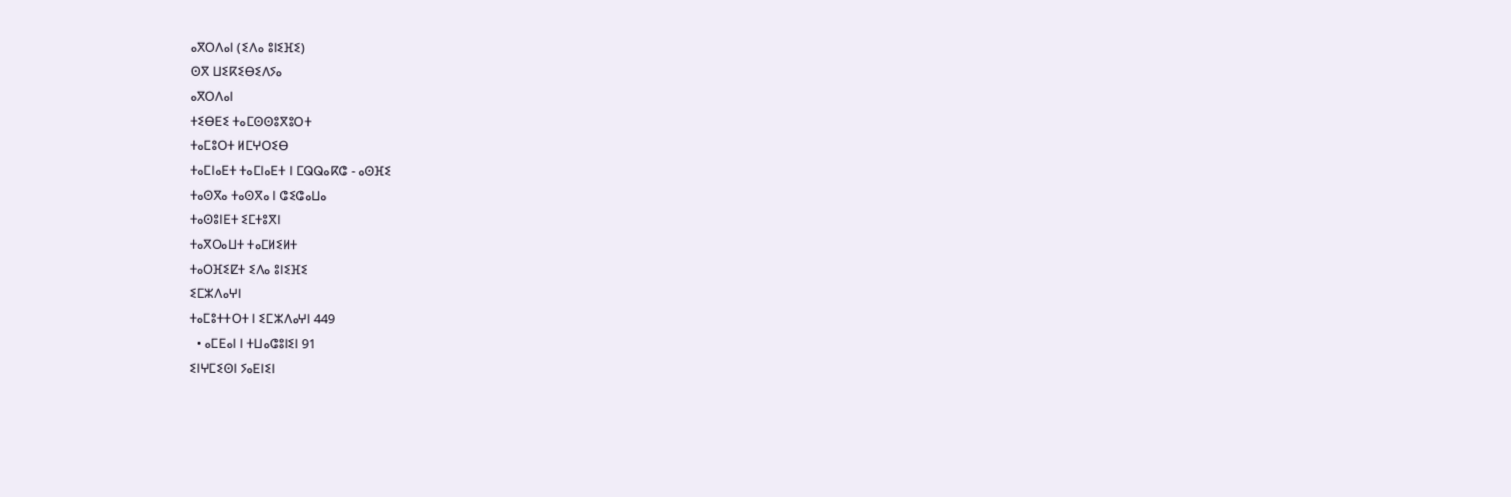ⴰⴳⵔⴷⴰⵏ (ⵉⴷⴰ ⵓⵏⵉⴼⵉ)
ⵙⴳ ⵡⵉⴽⵉⴱⵉⴷⵢⴰ
ⴰⴳⵔⴷⴰⵏ
ⵜⵉⴱⴹⵉ ⵜⴰⵎⵙⵙⵓⴳⵓⵔⵜ
ⵜⴰⵎⵓⵔⵜ ⵍⵎⵖⵔⵉⴱ
ⵜⴰⵎⵏⴰⴹⵜ ⵜⴰⵎⵏⴰⴹⵜ ⵏ ⵎⵕⵕⴰⴽⵛ - ⴰⵙⴼⵉ
ⵜⴰⵙⴳⴰ ⵜⴰⵙⴳⴰ ⵏ ⵛⵉⵛⴰⵡⴰ
ⵜⴰⵙⵓⵏⴹⵜ ⵉⵎⵜⵓⴳⵏ
ⵜⴰⴳⵔⴰⵡⵜ ⵜⴰⵎⵍⵉⵍⵜ
ⵜⴰⵔⴼⵉⵇⵜ ⵉⴷⴰ ⵓⵏⵉⴼⵉ
ⵉⵎⵣⴷⴰⵖⵏ
ⵜⴰⵎⵓⵜⵜⵔⵜ ⵏ ⵉⵎⵣⴷⴰⵖⵏ 449
  • ⴰⵎⴹⴰⵏ ⵏ ⵜⵡⴰⵛⵓⵏⵉⵏ 91
ⵉⵏⵖⵎⵉⵙⵏ ⵢⴰⴹⵏⵉⵏ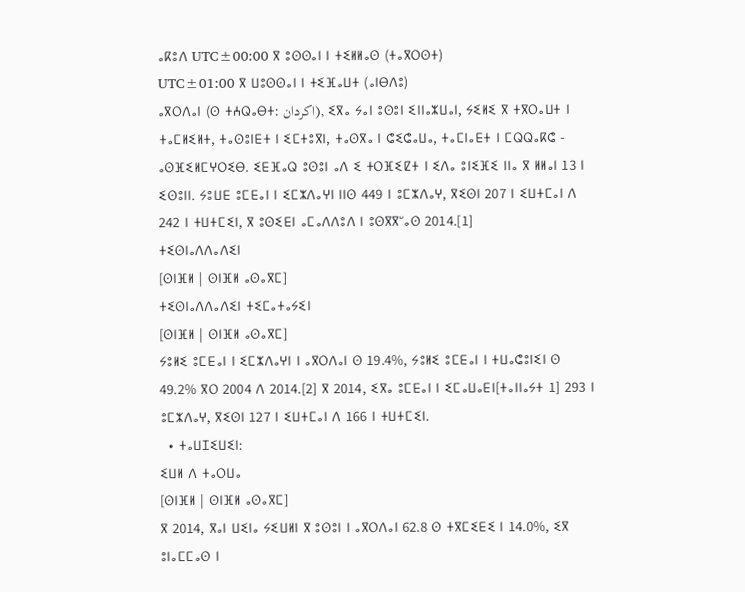ⴰⴽⵓⴷ UTC±00:00 ⴳ ⵓⵙⵙⴰⵏ ⵏ ⵜⵉⵍⵍⴰⵙ (ⵜⴰⴳⵔⵙⵜ)
UTC±01:00 ⴳ ⵡⵓⵙⵙⴰⵏ ⵏ ⵜⵉⴼⴰⵡⵜ (ⴰⵏⴱⴷⵓ)
ⴰⴳⵔⴷⴰⵏ (ⵙ ⵜⵄⵕⴰⴱⵜ: اكردان), ⵉⴳⴰ ⵢⴰⵏ ⵓⵙⵓⵏ ⵉⵏⵏⴰⵣⵡⴰⵏ, ⵢⵉⵍⵉ ⴳ ⵜⴳⵔⴰⵡⵜ ⵏ ⵜⴰⵎⵍⵉⵍⵜ, ⵜⴰⵙⵓⵏⴹⵜ ⵏ ⵉⵎⵜⵓⴳⵏ, ⵜⴰⵙⴳⴰ ⵏ ⵛⵉⵛⴰⵡⴰ, ⵜⴰⵎⵏⴰⴹⵜ ⵏ ⵎⵕⵕⴰⴽⵛ - ⴰⵙⴼⵉⵍⵎⵖⵔⵉⴱ. ⵉⴹⴼⴰⵕ ⵓⵙⵓⵏ ⴰⴷ ⵉ ⵜⵔⴼⵉⵇⵜ ⵏ ⵉⴷⴰ ⵓⵏⵉⴼⵉ ⵏⵏⴰ ⴳ ⵍⵍⴰⵏ 13 ⵏ ⵉⵙⵓⵏⵏ. ⵢⵓⵡⴹ ⵓⵎⴹⴰⵏ ⵏ ⵉⵎⵣⴷⴰⵖⵏ ⵏⵏⵙ 449 ⵏ ⵓⵎⵣⴷⴰⵖ, ⴳⵉⵙⵏ 207 ⵏ ⵉⵡⵜⵎⴰⵏ ⴷ 242 ⵏ ⵜⵡⵜⵎⵉⵏ, ⴳ ⵓⵙⵉⴹⵏ ⴰⵎⴰⴷⴷⵓⴷ ⵏ ⵓⵙⴳⴳⵯⴰⵙ 2014.[1]
ⵜⵉⵙⵏⴰⴷⴷⴰⴷⵉⵏ
[ⵙⵏⴼⵍ | ⵙⵏⴼⵍ ⴰⵙⴰⴳⵎ]
ⵜⵉⵙⵏⴰⴷⴷⴰⴷⵉⵏ ⵜⵉⵎⴰⵜⴰⵢⵉⵏ
[ⵙⵏⴼⵍ | ⵙⵏⴼⵍ ⴰⵙⴰⴳⵎ]
ⵢⵓⵍⵉ ⵓⵎⴹⴰⵏ ⵏ ⵉⵎⵣⴷⴰⵖⵏ ⵏ ⴰⴳⵔⴷⴰⵏ ⵙ 19.4%, ⵢⵓⵍⵉ ⵓⵎⴹⴰⵏ ⵏ ⵜⵡⴰⵛⵓⵏⵉⵏ ⵙ 49.2% ⴳⵔ 2004 ⴷ 2014.[2] ⴳ 2014, ⵉⴳⴰ ⵓⵎⴹⴰⵏ ⵏ ⵉⵎⴰⵡⴰⴹⵏ[ⵜⴰⵏⵏⴰⵢⵜ 1] 293 ⵏ ⵓⵎⵣⴷⴰⵖ, ⴳⵉⵙⵏ 127 ⵏ ⵉⵡⵜⵎⴰⵏ ⴷ 166 ⵏ ⵜⵡⵜⵎⵉⵏ.
  • ⵜⴰⵡⵊⵉⵡⵉⵏ:
ⵉⵡⵍ ⴷ ⵜⴰⵔⵡⴰ
[ⵙⵏⴼⵍ | ⵙⵏⴼⵍ ⴰⵙⴰⴳⵎ]
ⴳ 2014, ⴳⴰⵏ ⵡⵉⵏⴰ ⵢⵉⵡⵍⵏ ⴳ ⵓⵙⵓⵏ ⵏ ⴰⴳⵔⴷⴰⵏ 62.8 ⵙ ⵜⴳⵎⵉⴹⵉ ⵏ 14.0%, ⵉⴳ ⵓⵏⴰⵎⵎⴰⵙ ⵏ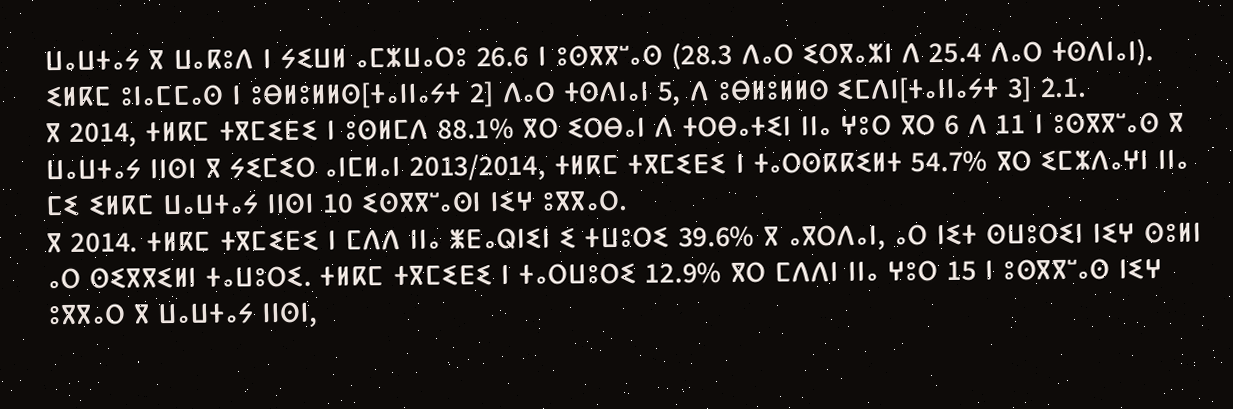ⵡⴰⵡⵜⴰⵢ ⴳ ⵡⴰⴽⵓⴷ ⵏ ⵢⵉⵡⵍ ⴰⵎⵣⵡⴰⵔⵓ 26.6 ⵏ ⵓⵙⴳⴳⵯⴰⵙ (28.3 ⴷⴰⵔ ⵉⵔⴳⴰⵣⵏ ⴷ 25.4 ⴷⴰⵔ ⵜⵙⴷⵏⴰⵏ). ⵉⵍⴽⵎ ⵓⵏⴰⵎⵎⴰⵙ ⵏ ⵓⴱⵍⵓⵍⵍⵙ[ⵜⴰⵏⵏⴰⵢⵜ 2] ⴷⴰⵔ ⵜⵙⴷⵏⴰⵏ 5, ⴷ ⵓⴱⵍⵓⵍⵍⵙ ⵉⵎⴷⵏ[ⵜⴰⵏⵏⴰⵢⵜ 3] 2.1.
ⴳ 2014, ⵜⵍⴽⵎ ⵜⴳⵎⵉⴹⵉ ⵏ ⵓⵙⵍⵎⴷ 88.1% ⴳⵔ ⵉⵔⴱⴰⵏ ⴷ ⵜⵔⴱⴰⵜⵉⵏ ⵏⵏⴰ ⵖⵓⵔ ⴳⵔ 6 ⴷ 11 ⵏ ⵓⵙⴳⴳⵯⴰⵙ ⴳ ⵡⴰⵡⵜⴰⵢ ⵏⵏⵙⵏ ⴳ ⵢⵉⵎⵉⵔ ⴰⵏⵎⵍⴰⵏ 2013/2014, ⵜⵍⴽⵎ ⵜⴳⵎⵉⴹⵉ ⵏ ⵜⴰⵔⵙⴽⴽⵉⵍⵜ 54.7% ⴳⵔ ⵉⵎⵣⴷⴰⵖⵏ ⵏⵏⴰ ⵎⵉ ⵉⵍⴽⵎ ⵡⴰⵡⵜⴰⵢ ⵏⵏⵙⵏ 10 ⵉⵙⴳⴳⵯⴰⵙⵏ ⵏⵉⵖ ⵓⴳⴳⴰⵔ.
ⴳ 2014. ⵜⵍⴽⵎ ⵜⴳⵎⵉⴹⵉ ⵏ ⵎⴷⴷ ⵏⵏⴰ ⵥⴹⴰⵕⵏⵉⵏ ⵉ ⵜⵡⵓⵔⵉ 39.6% ⴳ ⴰⴳⵔⴷⴰⵏ, ⴰⵔ ⵏⵉⵜ ⵙⵡⵓⵔⵉⵏ ⵏⵉⵖ ⵙⵓⵍⵏ ⴰⵔ ⵙⵉⴳⴳⵉⵍⵏ ⵜⴰⵡⵓⵔⵉ. ⵜⵍⴽⵎ ⵜⴳⵎⵉⴹⵉ ⵏ ⵜⴰⵔⵡⵓⵔⵉ 12.9% ⴳⵔ ⵎⴷⴷⵏ ⵏⵏⴰ ⵖⵓⵔ 15 ⵏ ⵓⵙⴳⴳⵯⴰⵙ ⵏⵉⵖ ⵓⴳⴳⴰⵔ ⴳ ⵡⴰⵡⵜⴰⵢ ⵏⵏⵙⵏ,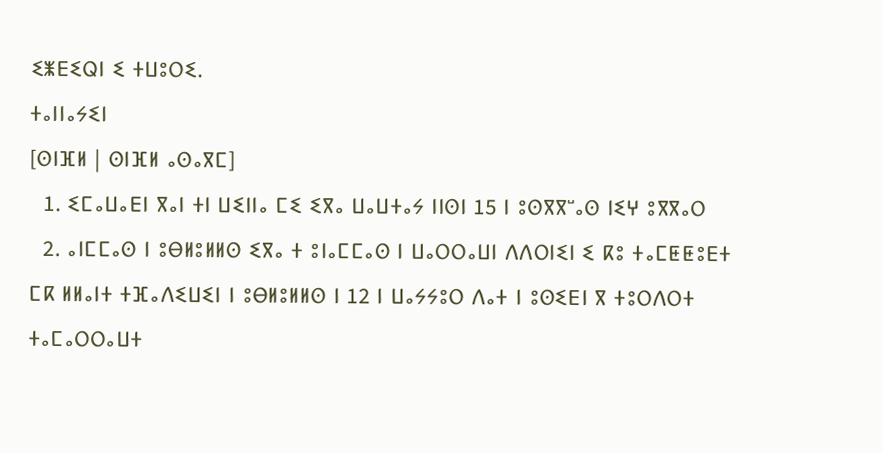ⵉⵥⴹⵉⵕⵏ ⵉ ⵜⵡⵓⵔⵉ.
ⵜⴰⵏⵏⴰⵢⵉⵏ
[ⵙⵏⴼⵍ | ⵙⵏⴼⵍ ⴰⵙⴰⴳⵎ]
  1. ⵉⵎⴰⵡⴰⴹⵏ ⴳⴰⵏ ⵜⵏ ⵡⵉⵏⵏⴰ ⵎⵉ ⵉⴳⴰ ⵡⴰⵡⵜⴰⵢ ⵏⵏⵙⵏ 15 ⵏ ⵓⵙⴳⴳⵯⴰⵙ ⵏⵉⵖ ⵓⴳⴳⴰⵔ
  2. ⴰⵏⵎⵎⴰⵙ ⵏ ⵓⴱⵍⵓⵍⵍⵙ ⵉⴳⴰ ⵜ ⵓⵏⴰⵎⵎⴰⵙ ⵏ ⵡⴰⵔⵔⴰⵡⵏ ⴷⴷⵔⵏⵉⵏ ⵉ ⴽⵓ ⵜⴰⵎⵟⵟⵓⴹⵜ ⵎⴽ ⵍⵍⴰⵏⵜ ⵜⴼⴰⴷⵉⵡⵉⵏ ⵏ ⵓⴱⵍⵓⵍⵍⵙ ⵏ 12 ⵏ ⵡⴰⵢⵢⵓⵔ ⴷⴰⵜ ⵏ ⵓⵙⵉⴹⵏ ⴳ ⵜⵓⵔⴷⵔⵜ ⵜⴰⵎⴰⵔⵔⴰⵡⵜ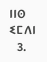ⵏⵏⵙ ⵉⵎⴷⵏ
  3.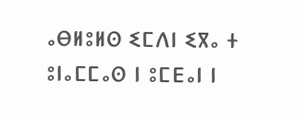ⴰⴱⵍⵓⵍⵙ ⵉⵎⴷⵏ ⵉⴳⴰ ⵜ ⵓⵏⴰⵎⵎⴰⵙ ⵏ ⵓⵎⴹⴰⵏ ⵏ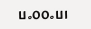ⵡⴰⵔⵔⴰⵡⵏ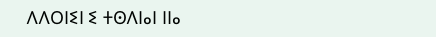ⴷⴷⵔⵏⵉⵏ ⵉ ⵜⵙⴷⵏⴰⵏ ⵏⵏⴰ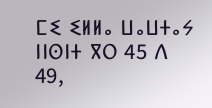ⵎⵉ ⵉⵍⵍⴰ ⵡⴰⵡⵜⴰⵢ ⵏⵏⵙⵏⵜ ⴳⵔ 45 ⴷ 49,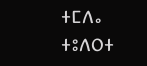ⵜⵎⴷⴰ ⵜⵓⴷⵔⵜ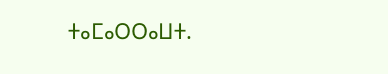ⵜⴰⵎⴰⵔⵔⴰⵡⵜ.